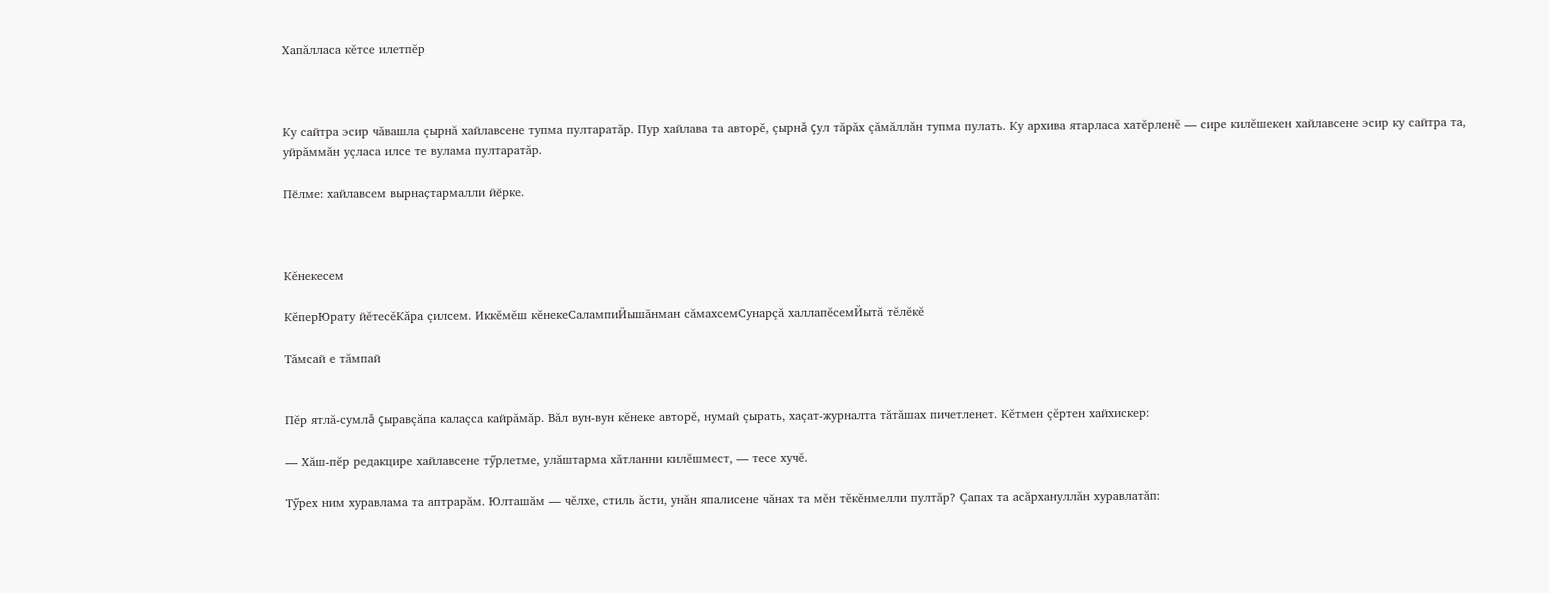Хапăлласа кĕтсе илетпĕр



Ку сайтра эсир чăвашла çырнă хайлавсене тупма пултаратăр. Пур хайлава та авторĕ, çырнă çул тăрăх çăмăллăн тупма пулать. Ку архива ятарласа хатĕрленĕ — сире килĕшекен хайлавсене эсир ку сайтра та, уйрăммăн уçласа илсе те вулама пултаратăр.

Пӗлме: хайлавсем вырнаҫтармалли йӗрке.



Кĕнекесем

КĕперЮрату йĕтесĕКăра çилсем. Иккĕмĕш кĕнекеСалампиЙышăнман сăмахсемСунарçă халлапĕсемЙытă тĕлĕкĕ

Тăмсай е тăмпай


Пĕр ятлă-сумлă çыравçăпа калаçса кайрăмăр. Вăл вун-вун кĕнеке авторĕ, нумай çырать, хаçат-журналта тăтăшах пичетленет. Кĕтмен çĕртен хайхискер:

— Хăш-пĕр редакцире хайлавсене тӳрлетме, улăштарма хăтланни килĕшмест, — тесе хучĕ.

Тӳрех ним хуравлама та аптрарăм. Юлташăм — чĕлхе, стиль ăсти, унăн япалисене чăнах та мĕн тĕкĕнмелли пултăр? Çапах та асăрхануллăн хуравлатăп: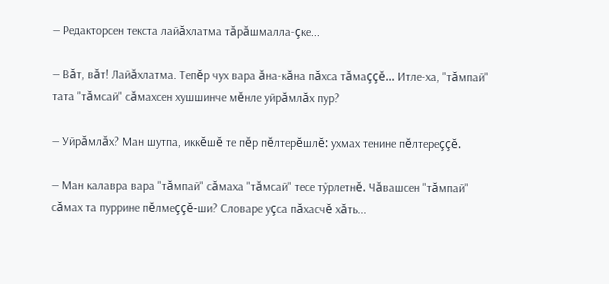— Редакторсен текста лайăхлатма тăрăшмалла-çке...

— Вăт, вăт! Лайăхлатма. Тепĕр чух вара ăна-кăна пăхса тăмаççĕ... Итле-ха, "тăмпай" тата "тăмсай" сăмахсен хушшинче мĕнле уйрăмлăх пур?

— Уйрăмлăх? Ман шутпа, иккĕшĕ те пĕр пĕлтерĕшлĕ: ухмах тенине пĕлтереççĕ.

— Ман калавра вара "тăмпай" сăмаха "тăмсай" тесе тӳрлетнĕ. Чăвашсен "тăмпай" сăмах та пуррине пĕлмеççĕ-ши? Словаре уçса пăхасчĕ хăть...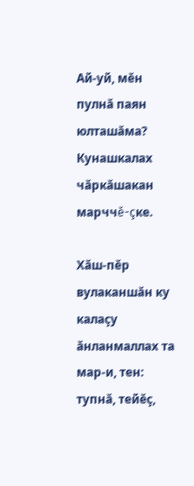Ай-уй, мĕн пулнă паян юлташăма? Кунашкалах чăркăшакан марччĕ-çке.

Хăш-пĕр вулаканшăн ку калаçу ăнланмаллах та мар-и, тен: тупнă, тейĕç,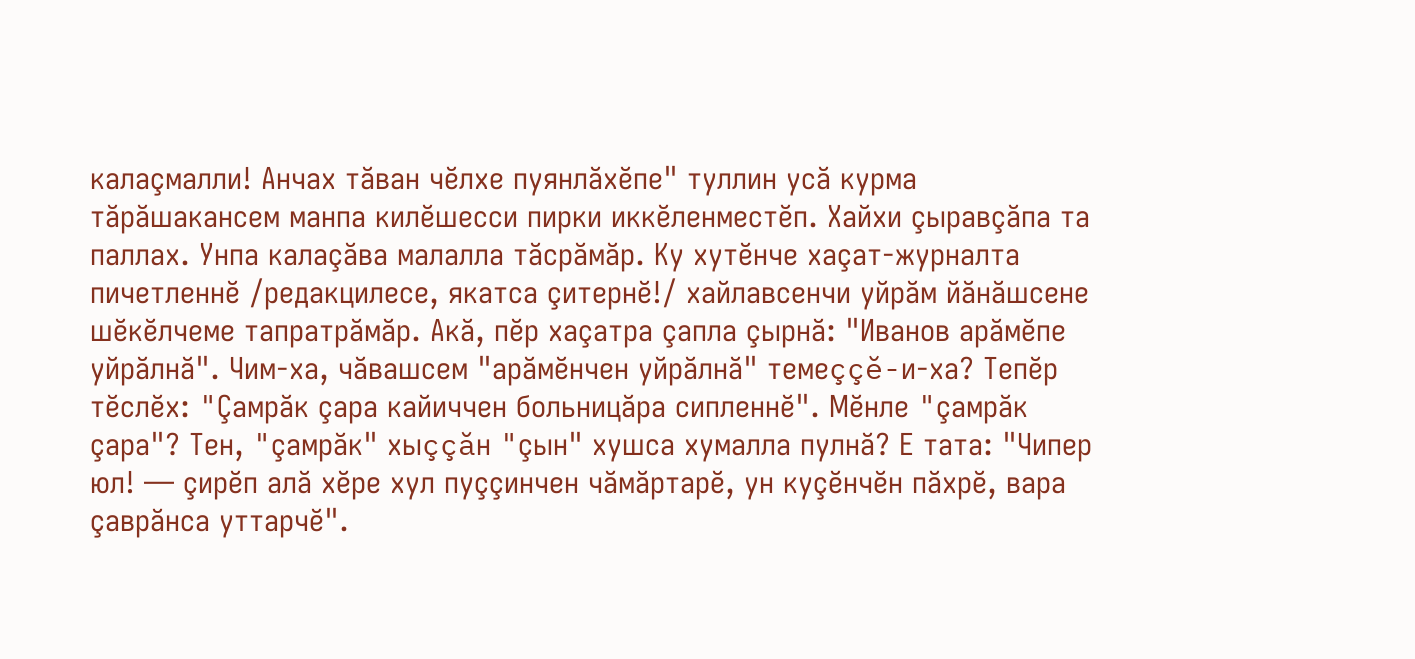калаçмалли! Анчах тăван чĕлхе пуянлăхĕпе" туллин усă курма тăрăшакансем манпа килĕшесси пирки иккĕленместĕп. Хайхи çыравçăпа та паллах. Унпа калаçăва малалла тăсрăмăр. Ку хутĕнче хаçат-журналта пичетленнĕ /редакцилесе, якатса çитернĕ!/ хайлавсенчи уйрăм йăнăшсене шĕкĕлчеме тапратрăмăр. Акă, пĕр хаçатра çапла çырнă: "Иванов арăмĕпе уйрăлнă". Чим-ха, чăвашсем "арăмĕнчен уйрăлнă" темеççĕ-и-ха? Тепĕр тĕслĕх: "Çамрăк çара кайиччен больницăра сипленнĕ". Мĕнле "çамрăк çара"? Тен, "çамрăк" хыççăн "çын" хушса хумалла пулнă? Е тата: "Чипер юл! — çирĕп алă хĕре хул пуççинчен чăмăртарĕ, ун куçĕнчĕн пăхрĕ, вара çаврăнса уттарчĕ".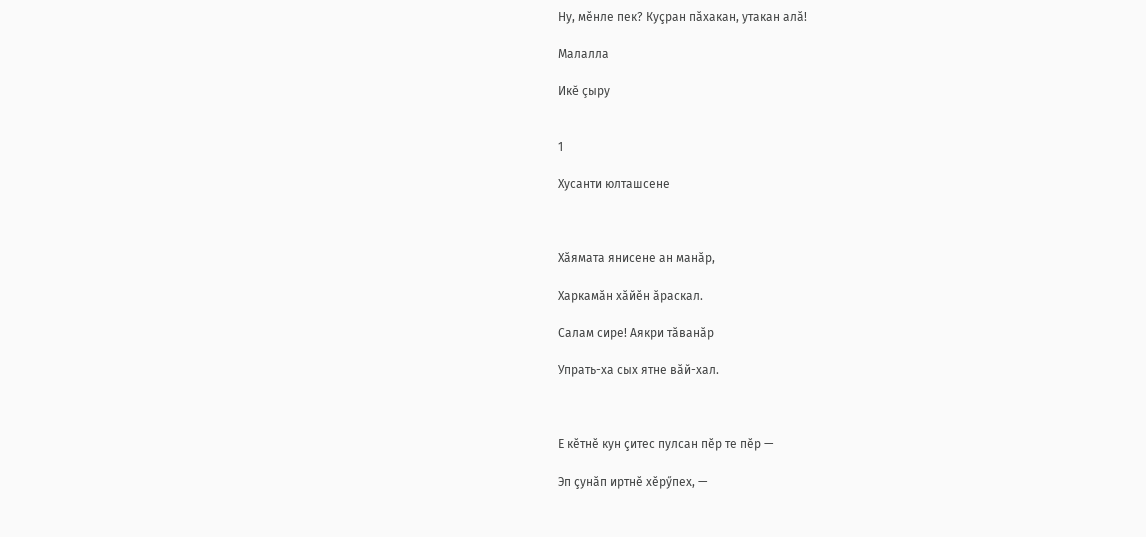Ну, мĕнле пек? Куçран пăхакан, утакан алă!

Малалла

Икĕ çыру


1

Хусанти юлташсене



Хăямата янисене ан манăр,

Харкамăн хăйĕн ăраскал.

Салам сире! Аякри тăванăр

Упрать-ха сых ятне вăй-хал.



Е кĕтнĕ кун çитес пулсан пĕр те пĕр —

Эп çунăп иртнĕ хĕрӳпех, —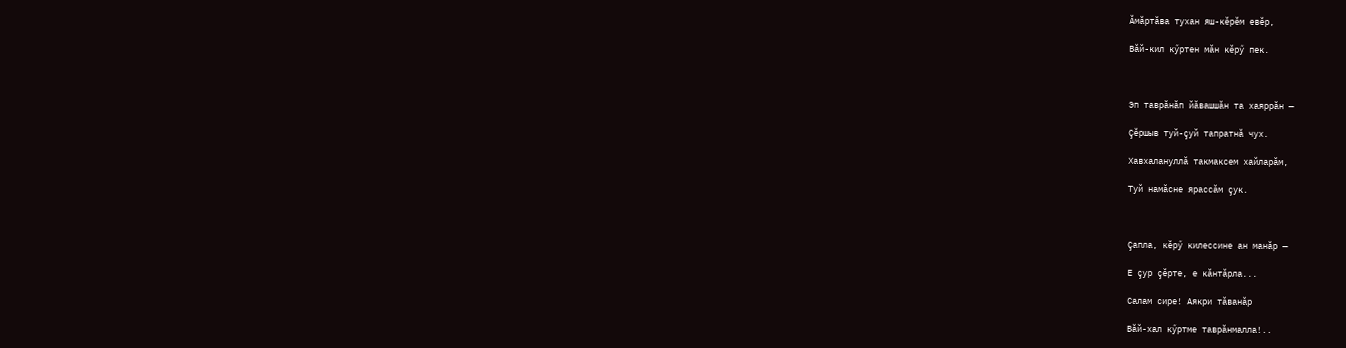Ăмăртăва тухан яш-кĕрĕм евĕр,

Вăй-кил кӳртен мăн кĕрӳ пек.



Эп таврăнăп йăвашшăн та хаяррăн —

Çĕршыв туй-çуй тапратнă чух.

Хавхалануллă такмаксем хайларăм,

Туй намăсне ярассăм çук.



Çапла, кĕрӳ килессине ан манăр —

Е çур çĕрте, е кăнтăрла...

Салам сире! Аякри тăванăр

Вăй-хал кӳртме таврăнмалла!..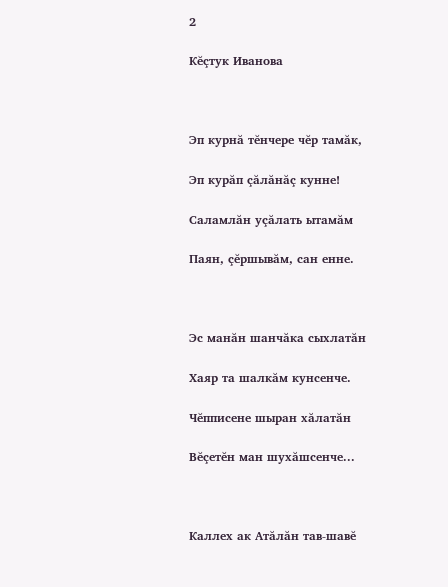2

Кĕçтук Иванова



Эп курнă тĕнчере чĕр тамăк,

Эп курăп çăлăнăç кунне!

Саламлăн уçăлать ытамăм

Паян, çĕршывăм, сан енне.



Эс манăн шанчăка сыхлатăн

Хаяр та шалкăм кунсенче.

Чĕпписене шыран хăлатăн

Вĕçетĕн ман шухăшсенче...



Каллех ак Атăлăн тав-шавĕ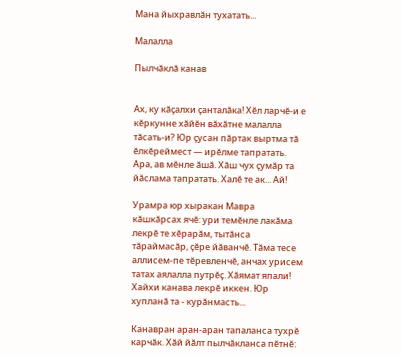Мана йыхравлăн тухатать...

Малалла

Пылчăклă канав


Ах, ку кăçалхи çанталăка! Хĕл ларчĕ-и е кĕркунне хăйĕн вăхăтне малалла тăсать-и? Юр çусан пăртак выртма тă ĕлкĕреймест — ирĕлме тапратать. Ара, ав мĕнле ăшă. Хăш чух çумăр та йăслама тапратать. Халĕ те ак... Ай!

Урамра юр хыракан Мавра кăшкăрсах ячĕ: ури темĕнле лакăма лекрĕ те хĕрарăм, тытăнса тăраймасăр, çĕре йăванчĕ. Тăма тесе аллисем-пе тĕревленчĕ, анчах урисем татах аялалла путрĕç. Хăямат япали! Хайхи канава лекрĕ иккен. Юр хупланă та - курăнмасть...

Канавран аран-аран тапаланса тухрĕ карчăк. Хăй йăлт пылчăкланса пĕтнĕ: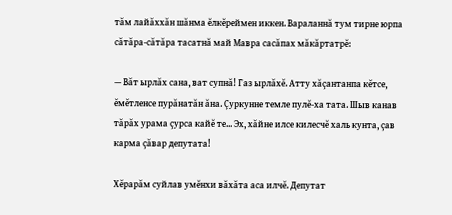тăм лайăххăн шăнма ĕлкĕреймен иккен. Вараланнă тум тирне юрпа сăтăра-сăтăра тасатнă май Мавра сасăпах мăкăртатрĕ:

— Вăт ырлăх сана, ват супнă! Газ ырлăхĕ. Атту хăçантанпа кĕтсе, ĕмĕтленсе пурăнатăн ăна. Çуркунне темле пулĕ-ха тата. Шыв канав тăрăх урама çурса кайĕ те... Эх, хăйне илсе килесчĕ халь кунта, çав карма çăвар депутата!

Хĕрарăм суйлав умĕнхи вăхăта аса илчĕ. Депутат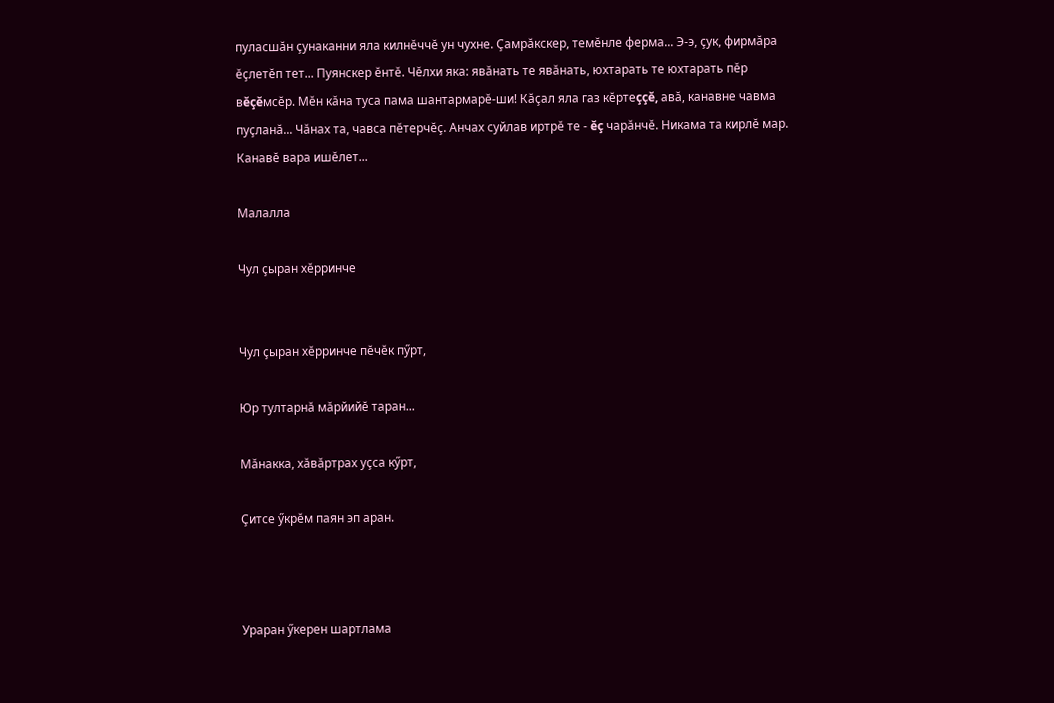пуласшăн çунаканни яла килнĕччĕ ун чухне. Çамрăкскер, темĕнле ферма... Э-э, çук, фирмăра ĕçлетĕп тет... Пуянскер ĕнтĕ. Чĕлхи яка: явăнать те явăнать, юхтарать те юхтарать пĕр вĕçĕмсĕр. Мĕн кăна туса пама шантармарĕ-ши! Кăçал яла газ кĕртеççĕ, авă, канавне чавма пуçланă... Чăнах та, чавса пĕтерчĕç. Анчах суйлав иртрĕ те - ĕç чарăнчĕ. Никама та кирлĕ мар. Канавĕ вара ишĕлет...

Малалла

Чул çыран хĕрринче


Чул çыран хĕрринче пĕчĕк пӳрт,

Юр тултарнă мăрйийĕ таран...

Мăнакка, хăвăртрах уçса кӳрт,

Çитсе ӳкрĕм паян эп аран.



Ураран ӳкерен шартлама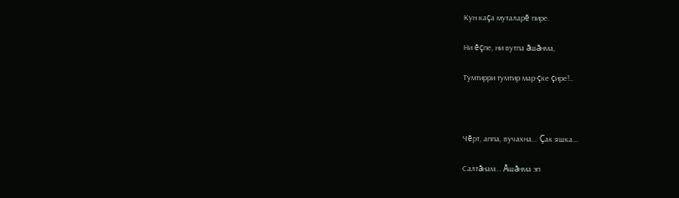Кун каçа муталарĕ пире.

Ни ĕçпе, ни вутпа ăшăнма,

Тумтирри тумтир мар-çке çире!..



Чĕрт, аппа, вучахна... Çак яшка...

Салтăнам... Ăшăнма эп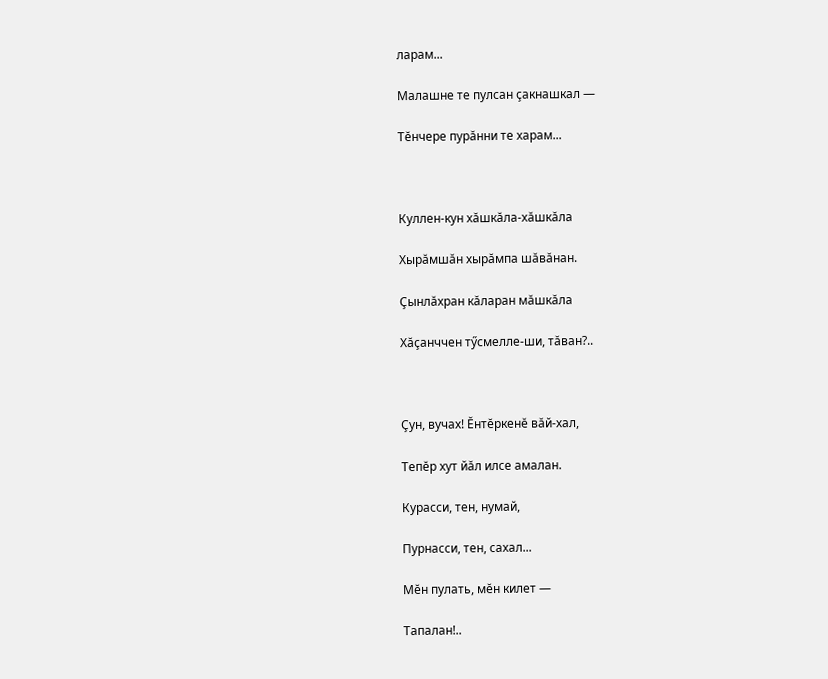ларам...

Малашне те пулсан çакнашкал —

Тĕнчере пурăнни те харам...



Куллен-кун хăшкăла-хăшкăла

Хырăмшăн хырăмпа шăвăнан.

Çынлăхран кăларан мăшкăла

Хăçанччен тӳсмелле-ши, тăван?..



Çун, вучах! Ĕнтĕркенĕ вăй-хал,

Тепĕр хут йăл илсе амалан.

Курасси, тен, нумай,

Пурнасси, тен, сахал...

Мĕн пулать, мĕн килет —

Тапалан!..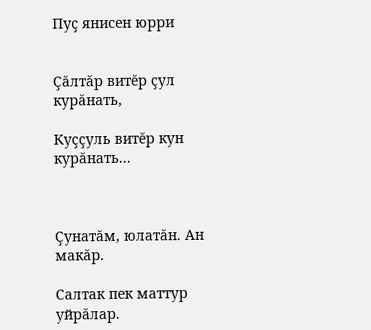Пуç янисен юрри


Çăлтăр витĕр çул курăнать,

Куççуль витĕр кун курăнать...



Çунатăм, юлатăн. Ан макăр.

Салтак пек маттур уйрăлар.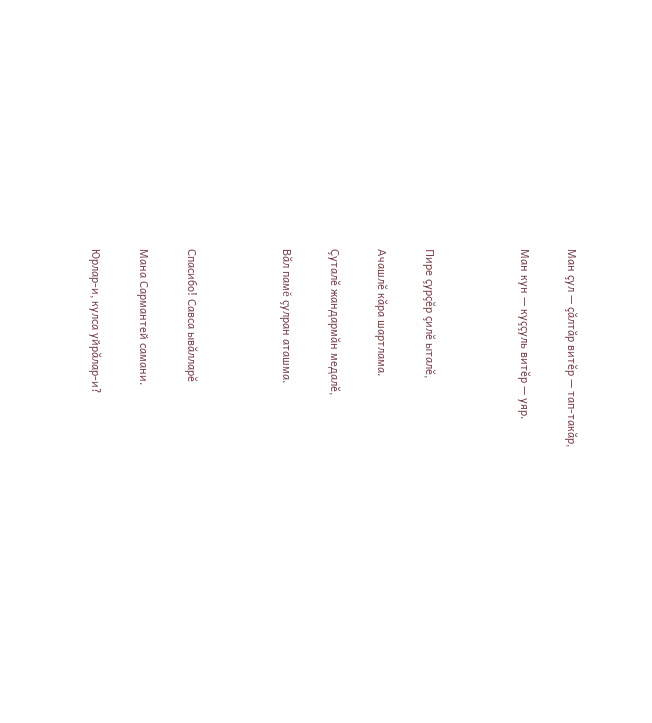Ман çул — çăлтăр витĕр — тап-такăр,

Ман кун — куççуль витĕр — уяр.



Пире çурçĕр çилĕ ыталĕ,

Ачашлĕ кăра шартлама.

Çуталĕ жандармăн медалĕ,

Вăл памĕ çулран аташма.



Спасибо! Савса ывăлларĕ

Мана Сармантей самани.

Юрлар-и, кулса уйрăлар-и?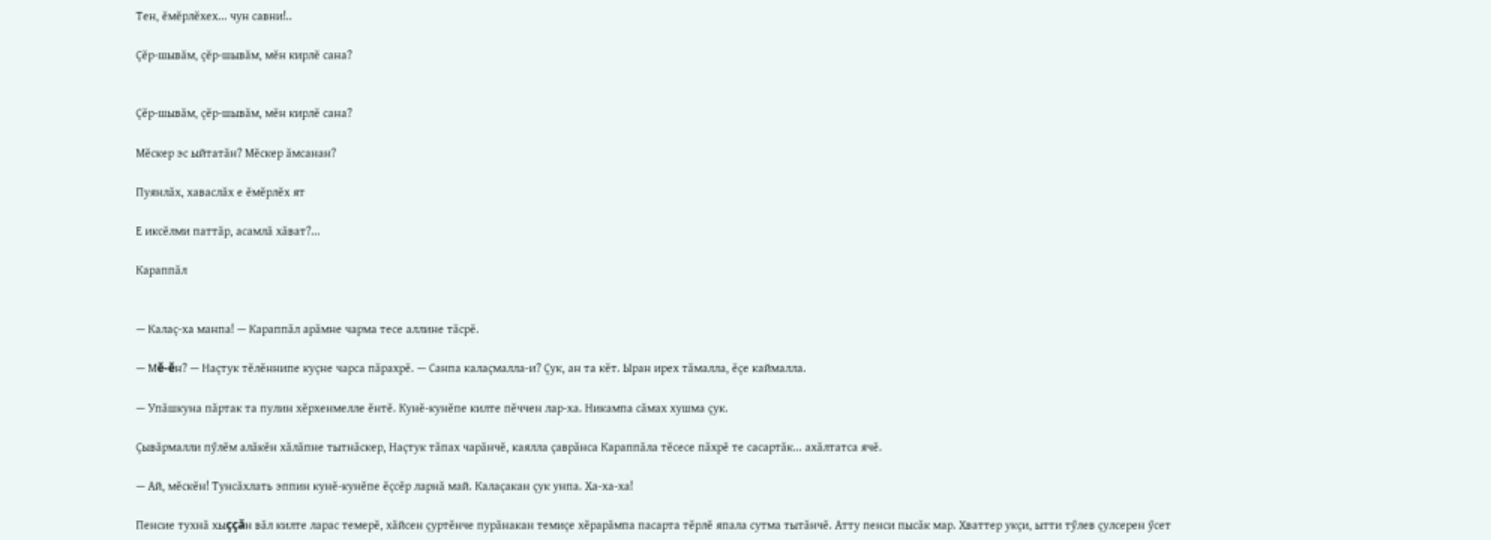Тен, ĕмĕрлĕхех... чун савни!..

Çĕр-шывăм, çĕр-шывăм, мĕн кирлĕ сана?


Çĕр-шывăм, çĕр-шывăм, мĕн кирлĕ сана?

Мĕскер эс ыйтатăн? Мĕскер ăмсанан?

Пуянлăх, хаваслăх е ĕмĕрлĕх ят

Е иксĕлми паттăр, асамлă хăват?...

Караппăл


— Калаç-ха манпа! — Караппăл арăмне чарма тесе аллине тăсрĕ.

— Мĕ-ĕн? — Наçтук тĕлĕннипе куçне чарса пăрахрĕ. — Санпа калаçмалла-и? Çук, ан та кĕт. Ыран ирех тăмалла, ĕçе каймалла.

— Упăшкуна пăртак та пулин хĕрхенмелле ĕнтĕ. Кунĕ-кунĕпе килте пĕччен лар-ха. Никампа сăмах хушма çук.

Çывăрмалли пӳлĕм алăкĕн хăлăпне тытнăскер, Наçтук тăпах чарăнчĕ, каялла çаврăнса Караппăла тĕсесе пăхрĕ те сасартăк... ахăлтатса ячĕ.

— Ай, мĕскĕн! Тунсăхлать эппин кунĕ-кунĕпе ĕçсĕр ларнă май. Калаçакан çук унпа. Ха-ха-ха!

Пенсие тухнă хыççăн вăл килте ларас темерĕ, хăйсен çуртĕнче пурăнакан темиçе хĕрарăмпа пасарта тĕрлĕ япала сутма тытăнчĕ. Атту пенси пысăк мар. Хваттер укçи, ытти тӳлев çулсерен ӳсет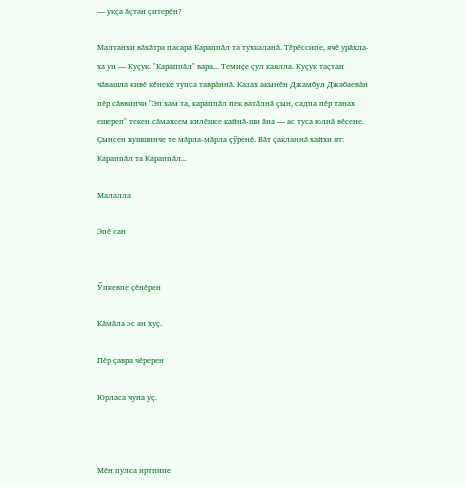— укçа ăçтан çитерĕн?

Малтанхи вăхăтра пасара Караппăл та тухкаланă. Тĕрĕссипе, ячĕ урăхла-ха ун — Куçук. "Караппăл" вара... Темиçе çул каялла. Куçук таçтан чăвашла кивĕ кĕнеке тупса таврăннă. Казах акынĕн Джамбул Джабаевăн пĕр сăввинчи "Эп хам та, караппăл пек ватăлнă çын, садпа пĕр танах ешереп" текен сăмахсем килĕшсе кайнă-ши ăна — ас туса юлнă вĕсене. Çынсен хушшинче те мăрла-мăрла çӳренĕ. Вăт çакланнă хайхи ят: Караппăл та Караппăл...

Малалла

Эпĕ сан


Ӳпкевпе çĕнĕрен

Кăмăла эс ан хуç.

Пĕр çавра чĕререн

Юрласа чуна уç.



Мĕн пулса иртнине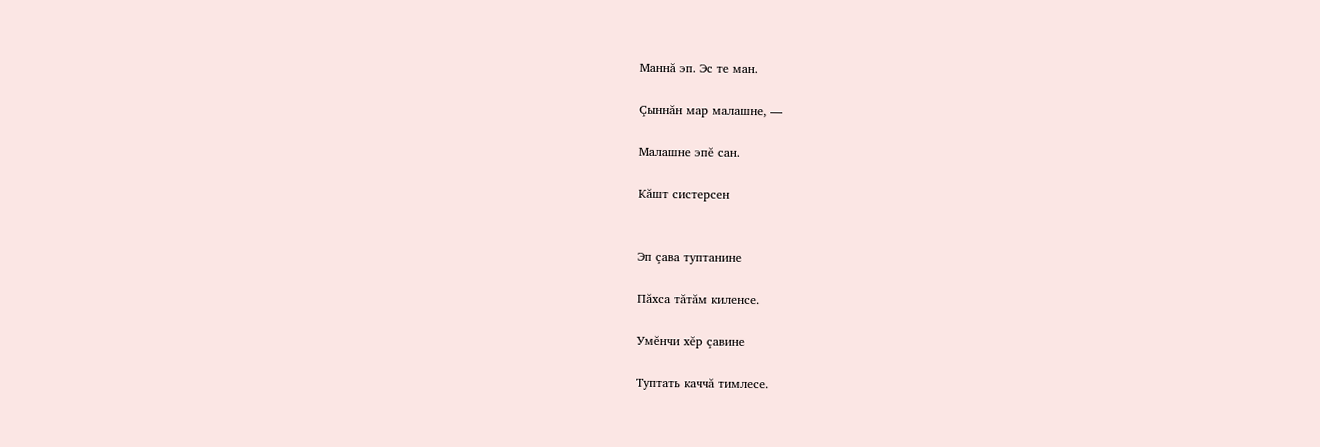Маннă эп. Эс те ман.

Çыннăн мар малашне, —

Малашне эпĕ сан.

Кăшт систерсен


Эп çава туптанине

Пăхса тăтăм киленсе.

Умĕнчи хĕр çавине

Туптать каччă тимлесе.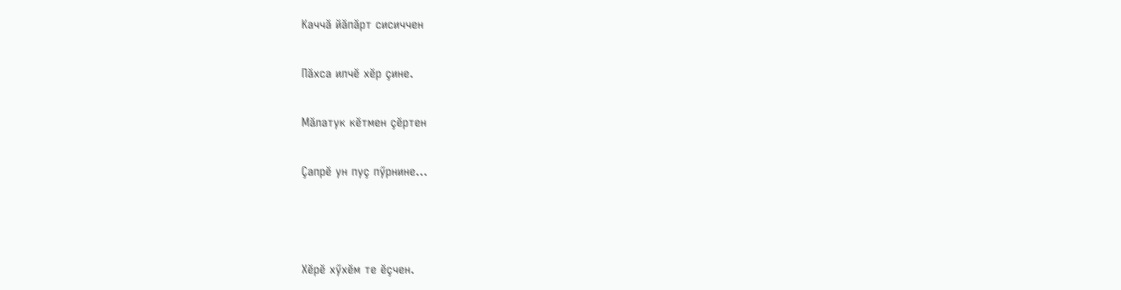Каччă йăпăрт сисиччен

Пăхса илчĕ хĕр çине.

Мăлатук кĕтмен çĕртен

Çапрĕ ун пуç пӳрнине...



Хĕрĕ хӳхĕм те ĕçчен.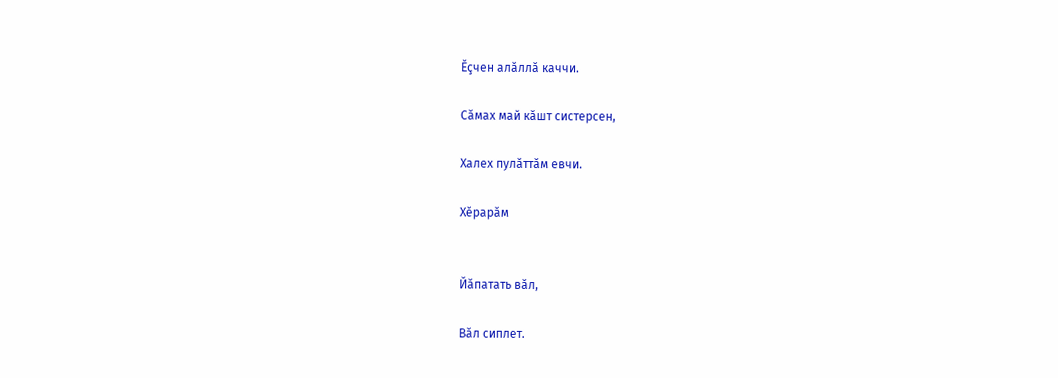Ĕçчен алăллă каччи.

Сăмах май кăшт систерсен,

Халех пулăттăм евчи.

Хĕрарăм


Йăпатать вăл,

Вăл сиплет.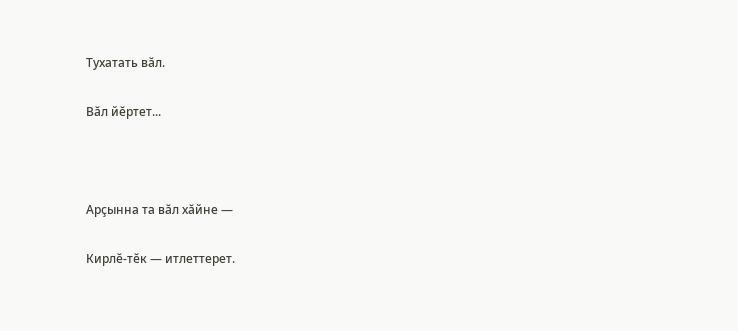Тухатать вăл.

Вăл йĕртет...



Арçынна та вăл хăйне —

Кирлĕ-тĕк — итлеттерет.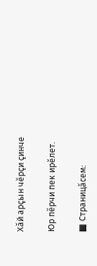Хăй арçын чĕрçи çинче

Юр пĕрчи пек ирĕлет.

■ Страницăсем: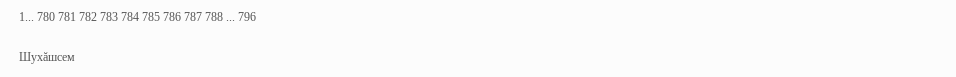1... 780 781 782 783 784 785 786 787 788 ... 796

Шухăшсем